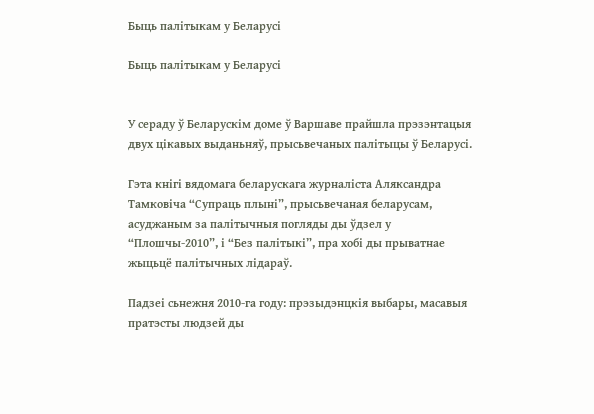Быць палітыкам у Беларусі

Быць палітыкам у Беларусі


У сераду ў Беларускім доме ў Варшаве прайшла прэзэнтацыя двух цікавых выданьняў, прысьвечаных палітыцы ў Беларусі.

Гэта кнігі вядомага беларускага журналіста Аляксандра Тамковіча “Супраць плыні”, прысьвечаная беларусам, асуджаным за палітычныя погляды ды ўдзел у “Плошчы-2010”, і “Без палітыкі”, пра хобі ды прыватнае жыцьцё палітычных лідараў.

Падзеі сьнежня 2010-га году: прэзыдэнцкія выбары, масавыя пратэсты людзей ды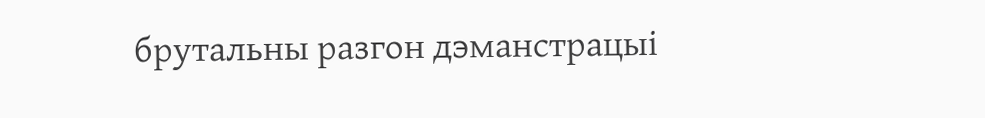брутальны разгон дэманстрацыі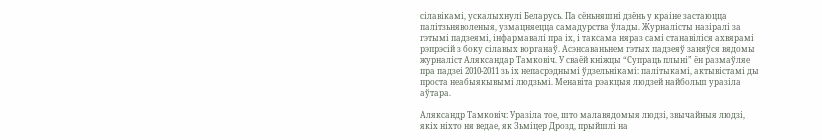сілавікамі, ускалыхнулі Беларусь. Па сёньняшні дзёнь у краіне застаюцца палітзьняволеныя, узмацняецца самадурства ўлады. Журналісты назіралі за гэтымі падзеямі, інфармавалі пра іх, і таксама няраз самі станавіліся ахвярамі рэпрэсій з боку сілавых ворганаў. Асэнсаваньнем гэтых падзеяў заняўся вядомы журналіст Аляксандар Тамковіч. У сваёй кніжцы “Супраць плыні” ён размаўляе пра падзеі 2010-2011 зь іх непасрэднымі ўдзельнікамі: палітыкамі, актывістамі ды проста неабыякывымі людзьмі. Менавіта рэакцыя людзей найбольш уразіла аўтара.

Аляксандр Тамковіч: Уразіла тое, што малавядомыя людзі, звычайныя людзі, якіх ніхто ня ведае, як Зьміцер Дрозд, прыйшлі на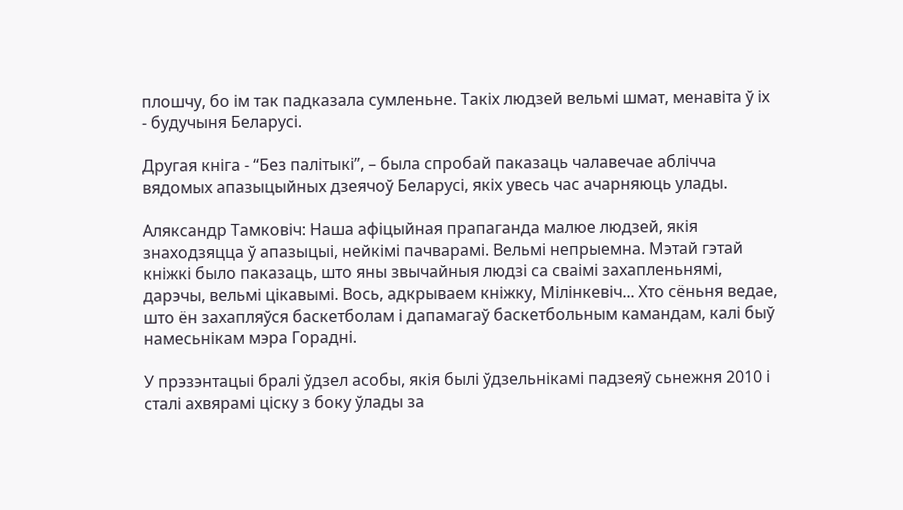плошчу, бо ім так падказала сумленьне. Такіх людзей вельмі шмат, менавіта ў іх - будучыня Беларусі.

Другая кніга - “Без палітыкі”, – была спробай паказаць чалавечае аблічча вядомых апазыцыйных дзеячоў Беларусі, якіх увесь час ачарняюць улады.

Аляксандр Тамковіч: Наша афіцыйная прапаганда малюе людзей, якія знаходзяцца ў апазыцыі, нейкімі пачварамі. Вельмі непрыемна. Мэтай гэтай кніжкі было паказаць, што яны звычайныя людзі са сваімі захапленьнямі, дарэчы, вельмі цікавымі. Вось, адкрываем кніжку, Мілінкевіч... Хто сёньня ведае, што ён захапляўся баскетболам і дапамагаў баскетбольным камандам, калі быў намесьнікам мэра Горадні.

У прэзэнтацыі бралі ўдзел асобы, якія былі ўдзельнікамі падзеяў сьнежня 2010 і сталі ахвярамі ціску з боку ўлады за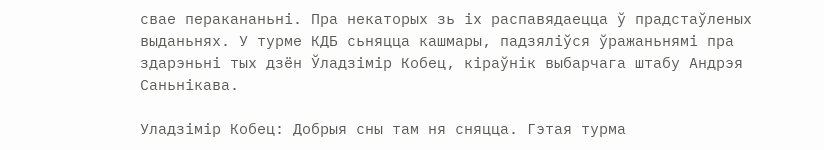свае перакананьні. Пра некаторых зь іх распавядаецца ў прадстаўленых выданьнях. У турме КДБ сьняцца кашмары, падзяліўся ўражаньнямі пра здарэньні тых дзён Ўладзімір Кобец, кіраўнік выбарчага штабу Андрэя Саньнікава.

Уладзімір Кобец: Добрыя сны там ня сняцца. Гэтая турма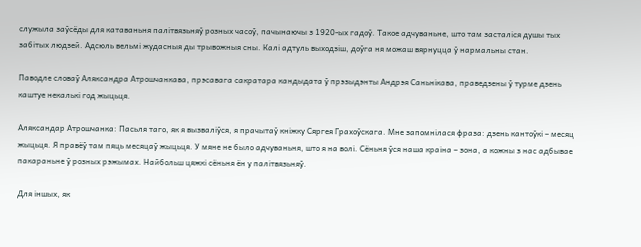служыла заўсёды для катаваньня палітвязьняў розных часоў, пачынаючы з 1920-ых гадоў. Такое адчуваньне, што там засталіся душы тых забітых людзей. Адсюль вельмі жудасныя ды трывожныя сны. Калі адтуль выходзіш, доўга ня можаш вярнуцца ў нармальны стан.

Паводле словаў Аляксандра Атрошчанкава, прэсавага сакратара кандыдата ў прэзыдэнты Андрэя Саньнікава, праведзены ў турме дзень каштуе некалькі год жыцьця.

Аляксандар Атрошчанка: Пасьля таго, як я вызваліўся, я прачытаў кніжку Сяргея Грахоўскага. Мне запомнілася фраза: дзень кантоўкі – месяц жыцьця. Я правёў там пяць месяцаў жыцьця. У мяне не было адчуваньня, што я на волі. Сёньня ўся наша краіна – зона, а кожны з нас адбывае пакараньне ў розных рэжымах. Найбольш цяжкі сёньня ён у палітвязьняў.

Для іншых, як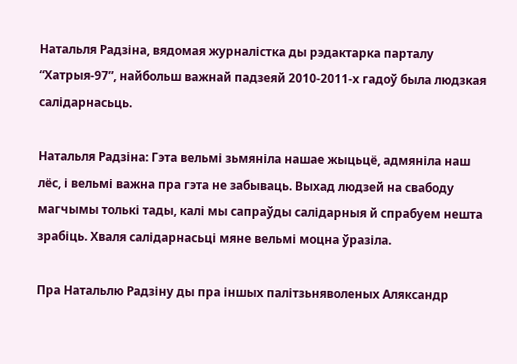Натальля Радзіна, вядомая журналістка ды рэдактарка парталу “Хатрыя-97”, найбольш важнай падзеяй 2010-2011-х гадоў была людзкая салідарнасьць.

Натальля Радзіна: Гэта вельмі зьмяніла нашае жыцьцё, адмяніла наш лёс, і вельмі важна пра гэта не забываць. Выхад людзей на свабоду магчымы толькі тады, калі мы сапраўды салідарныя й спрабуем нешта зрабіць. Хваля салідарнасьці мяне вельмі моцна ўразіла.

Пра Натальлю Радзіну ды пра іншых палітзьняволеных Аляксандр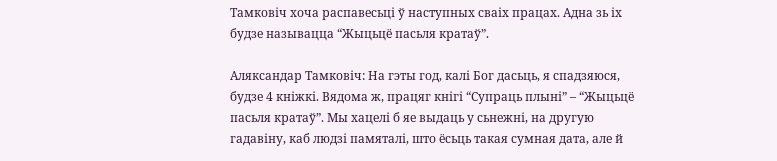Тамковіч хоча распавесьці ў наступных сваіх працах. Адна зь іх будзе называцца “Жыцьцё пасьля кратаў”.

Аляксандар Тамковіч: На гэты год, калі Бог дасьць, я спадзяюся, будзе 4 кніжкі. Вядома ж, працяг кнігі “Супраць плыні” – “Жыцьцё пасьля кратаў”. Мы хацелі б яе выдаць у сьнежні, на другую гадавіну, каб людзі памяталі, што ёсьць такая сумная дата, але й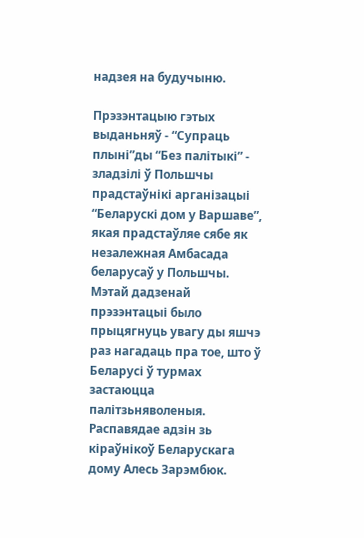надзея на будучыню.

Прэзэнтацыю гэтых выданьняў - “Супраць плыні”ды “Без палітыкі” - зладзілі ў Польшчы прадстаўнікі арганізацыі “Беларускі дом у Варшаве”, якая прадстаўляе сябе як незалежная Амбасада беларусаў у Польшчы. Мэтай дадзенай прэзэнтацыі было прыцягнуць увагу ды яшчэ раз нагадаць пра тое, што ў Беларусі ў турмах застаюцца палітзьняволеныя. Распавядае адзін зь кіраўнікоў Беларускага дому Алесь Зарэмбюк.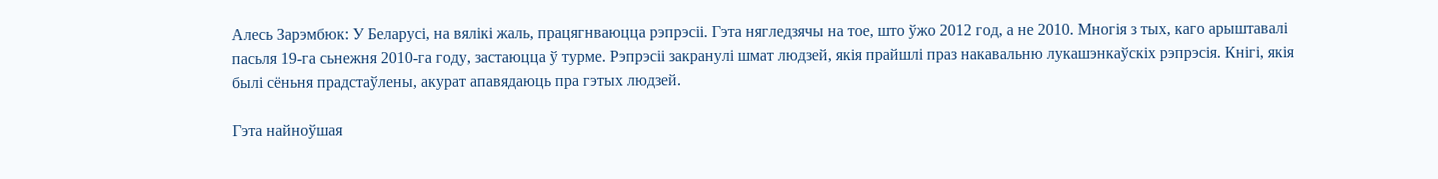Алесь Зарэмбюк: У Беларусі, на вялікі жаль, працягнваюцца рэпрэсіі. Гэта нягледзячы на тое, што ўжо 2012 год, а не 2010. Многія з тых, каго арыштавалі пасьля 19-га сьнежня 2010-га году, застаюцца ў турме. Рэпрэсіі закранулі шмат людзей, якія прайшлі праз накавальню лукашэнкаўскіх рэпрэсія. Кнігі, якія былі сёньня прадстаўлены, акурат апавядаюць пра гэтых людзей.

Гэта найноўшая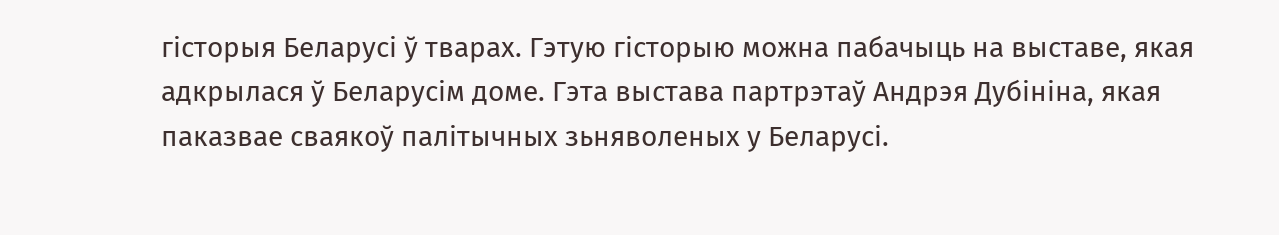гісторыя Беларусі ў тварах. Гэтую гісторыю можна пабачыць на выставе, якая адкрылася ў Беларусім доме. Гэта выстава партрэтаў Андрэя Дубініна, якая паказвае сваякоў палітычных зьняволеных у Беларусі.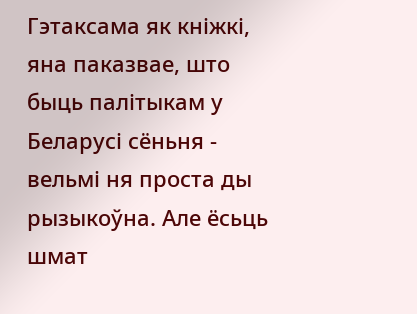Гэтаксама як кніжкі, яна паказвае, што быць палітыкам у Беларусі сёньня - вельмі ня проста ды рызыкоўна. Але ёсьць шмат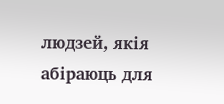людзей, якія абіраюць для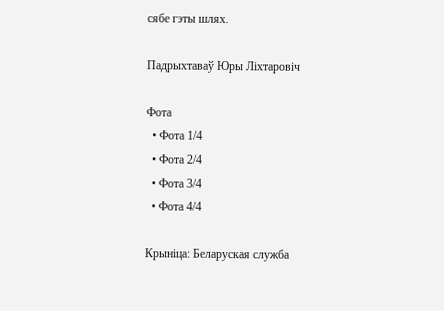сябе гэты шлях.

Падрыхтаваў Юры Ліхтаровіч

Фота
  • Фота 1/4
  • Фота 2/4
  • Фота 3/4
  • Фота 4/4

Крыніца: Беларуская служба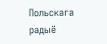Польскага радыё